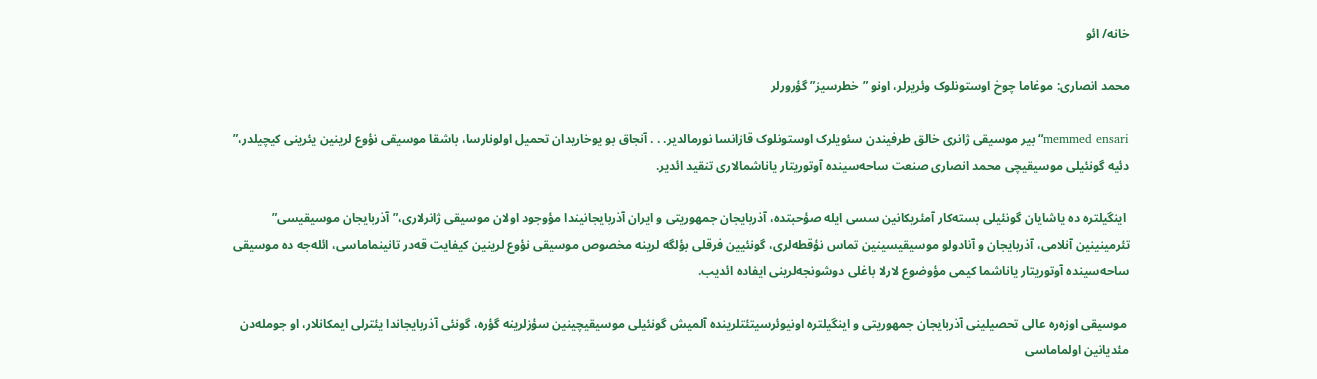خانه/ ائو

محمد انصاری: موغاما چوخ اوستونلوک وئریرلر، اونو ”خطرسیز” گؤرورلر

memmed ensari“بیر موسیقی ژانری خالق طرفیندن سئویلرک اوستونلوک قازانسا نورمالدیر. . . آنجاق بو یوخاریدان تحمیل اولونارسا، باشقا موسیقی نؤوع لرینین یئرینی کیچیلدر،” دئیه گونئیلی موسیقیچی محمد انصاری صنعت ساحەسینده آوتوریتار یاناشمالاری تنقید ائدیر.

 اینگیلتره ده یاشایان گونئیلی بستەکار آمئریکانین سسی ایله صؤحبتده، آذربایجان جمهوریتی و ایران آذربایجانیندا مؤوجود اولان موسیقی ژانرلاری،”آذربایجان موسیقیسی” تئرمینینین آنلامی، آذربایجان و آنادولو موسیقیسینین تماس نؤقطەلری، گونئیین فرقلی بؤلگه لرینه مخصوص موسیقی نؤوع لرینین کیفایت قەدر تانینماماسی، ائلەجه ده موسیقی ساحەسینده آوتوریتار یاناشما کیمی مؤوضوع لارلا باغلی دوشونجەلرینی ایفاده ائدیب.

 موسیقی اوزەره عالی تحصیلینی آذربایجان جمهوریتی و اینگیلتره اونیوئرسیتئتلرینده آلمیش گونئیلی موسیقیچینین سؤزلرینه گؤره، گونئی آذربایجاندا یئترلی ایمکانلار، او جوملەدن مئدیانین اولماماسی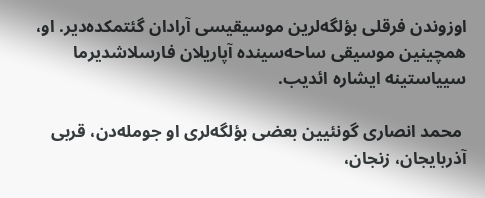اوزوندن فرقلی بؤلگەلرین موسیقیسی آرادان گئتمکدەدیر. او، همچینین موسیقی ساحەسینده آپاریلان فارسلاشدیرما سییاستینه ایشاره ائدیب.

 محمد انصاری گونئیین بعضی بؤلگەلری او جوملەدن، قربی آذربایجان، زنجان،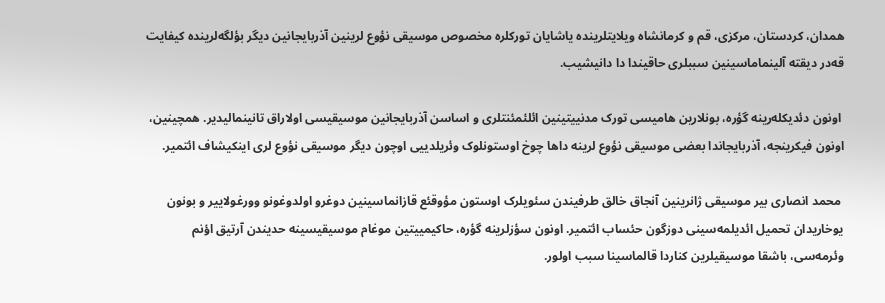همدان، کردستان، مرکزی، قم و کرمانشاه ویلایتلرینده یاشایان تورکلره مخصوص موسیقی نؤوع لرینین آذربایجانین دیگر بؤلگەلرینده کیفایت قەدر دیقته آلینماماسینین سببلری حاقیندا دا دانیشیب.

 اونون دئدیکلەرینه گؤره، بونلارین هامیسی تورک مدنییتینین ائلئمئنتلری و اساسن آذربایجانین موسیقیسی اولاراق تانینمالیدیر. همچینین، اونون فیکرینجه، آذربایجاندا بعضی موسیقی نؤوع لرینه داها چوخ اوستونلوک وئریلدییی اوچون دیگر موسیقی نؤوع لری اینکیشاف ائتمیر.

 محمد انصاری بیر موسیقی ژانرینین آنجاق خالق طرفیندن سئویلرک اوستون مؤوقئع قازانماسینین دوغرو اولدوغونو وورغولاییر و بونون یوخاریدان تحمیل ائدیلمەسینی دوزگون حئساب ائتمیر. اونون سؤزلرینه گؤره، حاکیمییتین موغام موسیقیسینه حدیندن آرتیق اؤنم وئرمەسی، باشقا موسیقیلرین کناردا قالماسینا سبب اولور.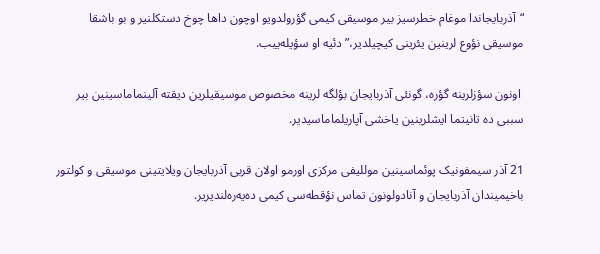“آذربایجاندا موغام خطرسیز بیر موسیقی کیمی گؤرولدویو اوچون داها چوخ دستکلنیر و بو باشقا موسیقی نؤوع لرینین یئرینی کیچیلدیر،” دئیه او سؤیلەییب.

 اونون سؤزلرینه گؤره، گونئی آذربایجان بؤلگه لرینه مخصوص موسیقیلرین دیقته آلینماماسینین بیر سببی ده تانیتما ایشلرینین یاخشی آپاریلماماسیدیر.

21 آذر سیمفونیک پوئماسینین موللیفی مرکزی اورمو اولان قربی آذربایجان ویلایتینی موسیقی و کولتور باخیمیندان آذربایجان و آنادولونون تماس نؤقطەسی کیمی دەیەرەلندیریر.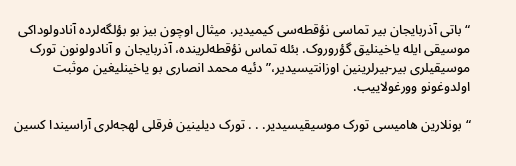“باتی آذربایجان بیر تماسی نؤقطەسی کیمیدیر. میثال اوچون بیز بو بؤلگەلرده آنادولوداکی موسیقی ایله یاخینلیق گؤروروک. بئله تماس نؤقطەلرینده، آذربایجان و آنادولونون تورک موسیقیلری بیر-بیرلرینین اوزانتیسیدیر،” دئیه محمد انصاری بو یاخینلیغین موثبت اولدوغونو وورغولاییب.

“بونلارین هامیسی تورک موسیقیسیدیر. . . تورک دیلینین فرقلی لهجەلری آراسیندا کسین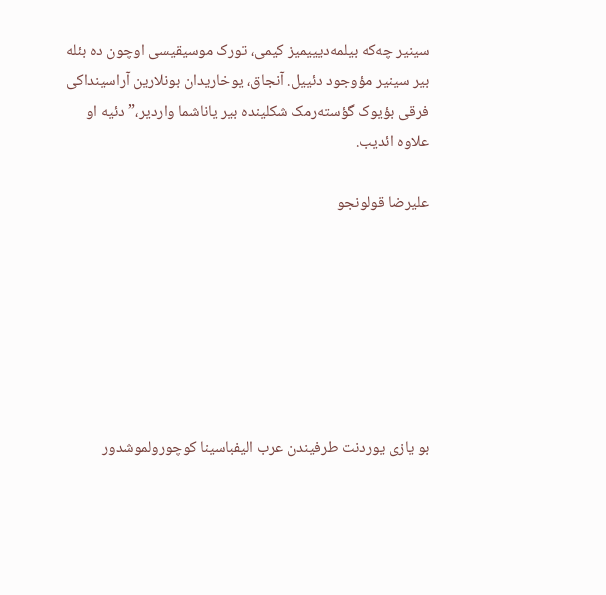سینیر چەکه بیلمەدیییمیز کیمی، تورک موسیقیسی اوچون ده بئله بیر سینیر مؤوجود دئییل. آنجاق، یوخاریدان بونلارین آراسینداکی فرقی بؤیوک گؤستەرمک شکلینده بیر یاناشما واردیر،” دئیه او علاوه ائدیب.

علیرضا قولونجو







بو یازی یوردنت طرفیندن عرب الیفباسینا کوچورولموشدور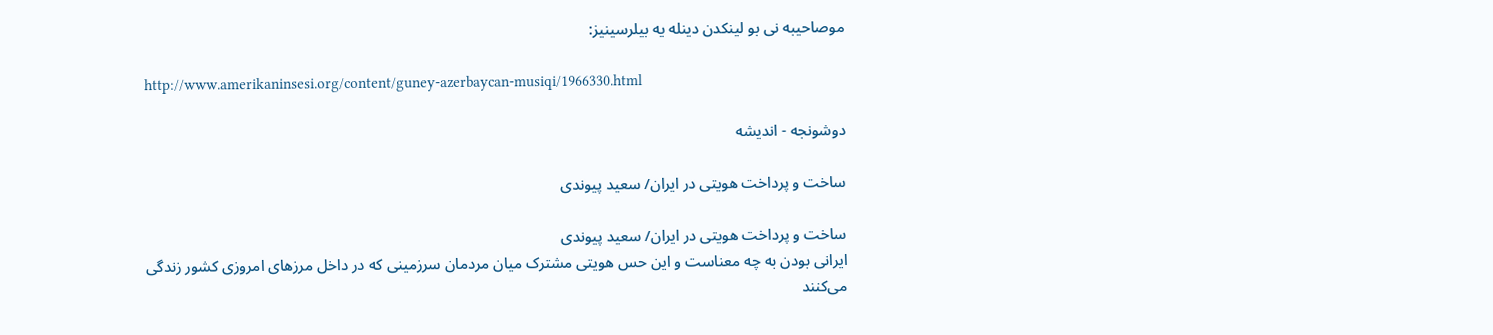موصاحیبه نی بو لینکدن دینله یه بیلرسینیز:

http://www.amerikaninsesi.org/content/guney-azerbaycan-musiqi/1966330.html

دوشونجه - اندیشه

ساخت و پرداخت هویتی در ایران/ سعید پیوندی

ساخت و پرداخت هویتی در ایران/ سعید پیوندی
ایرانی بودن به چه معناست و این حس هویتی مشترک میان مردمان سرزمینی که در داخل مرزهای امروزی کشور زندگی می‌کنند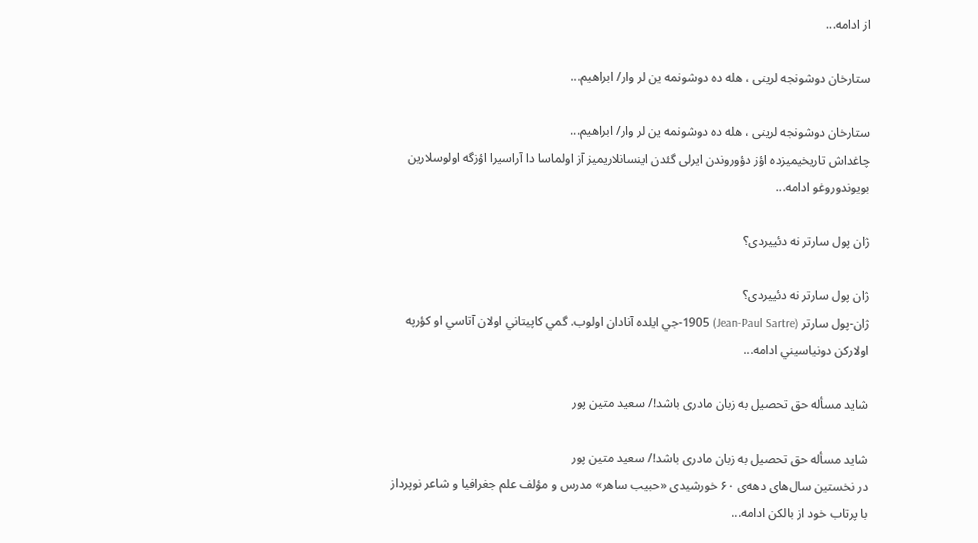از ادامه...

ستارخان دوشونجه لرینی ، هله ده دوشونمه ین لر وار/ ابراهیم...

ستارخان دوشونجه لرینی ، هله ده دوشونمه ین لر وار/ ابراهیم...
چاغداش تاریخیمیزده اؤز دؤوروندن ایرلی گئدن اینسانلاریمیز آز اولماسا دا آراسیرا اؤزگه اولوسلارین بویوندوروغو ادامه...

ژان پول سارتر نه دئییردی؟

ژان پول سارتر نه دئییردی؟
ژان-پول سارتر (Jean-Paul Sartre) 1905-جي ايلده آنادان اولوب. گمي کاپيتاني اولان آتاسي او کؤرپه اولارکن دونياسيني ادامه...

شاید مسأله حق تحصیل به زبان مادری باشد!/ سعید متین پور

شاید مسأله حق تحصیل به زبان مادری باشد!/ سعید متین پور
در نخستین سال‌های دهه‌ی ۶۰ خورشیدی «حبیب ساهر» مدرس و مؤلف علم جغرافیا و شاعر نوپرداز با پرتاب خود از بالکن ادامه...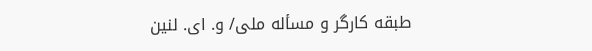طبقه کارگر و مسأله ملی/ و. ای. لنین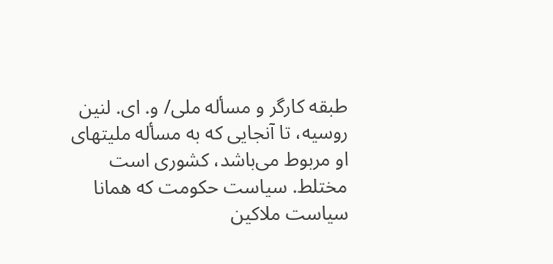طبقه کارگر و مسأله ملی/ و. ای. لنین
روسیه، تا آنجایی که به مسأله ملیتهای او مربوط می‌باشد، کشوری است مختلط. سیاست حکومت که همانا سیاست ملاکین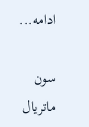ادامه...

سون ماتريال